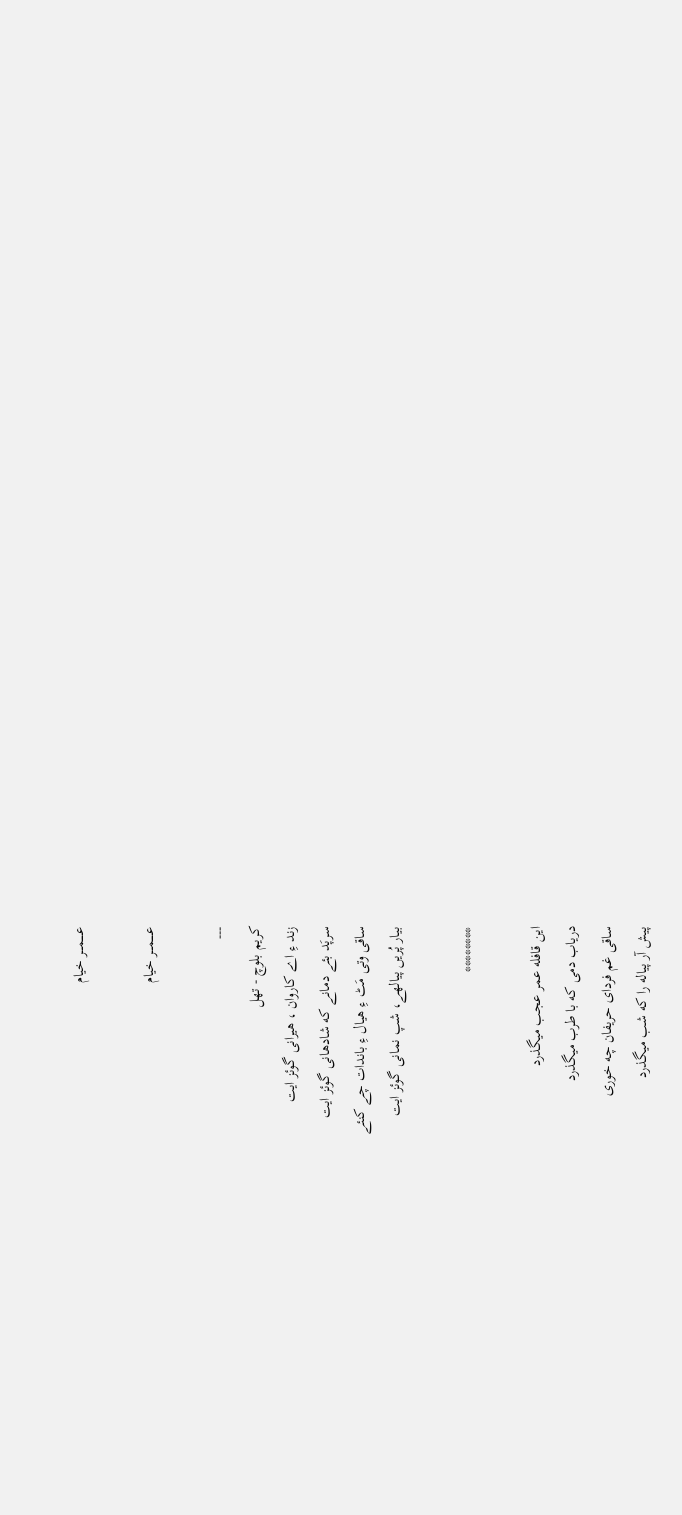عـــــمـــر خیام

عـــــمـــر خیام

---
کریم بلوچ - تهل
زند ءِ اے کاروان ، هیرانی گوئز ایت
سرپَد بئے دمانے که شادهانی گوئز ایت
ساقی وتی مَٹ ءِ هیال ءِ باندات چے کنئے
بیار پُریں پیالهے، شپ نمانی گوئز ایت

********

این قافله عمر عجب میگذرد
دریاب دمی که با طرب میگذرد
ساقی غم فردای حریفان چه خوری
پیش آر پیاله را که شب میگذرد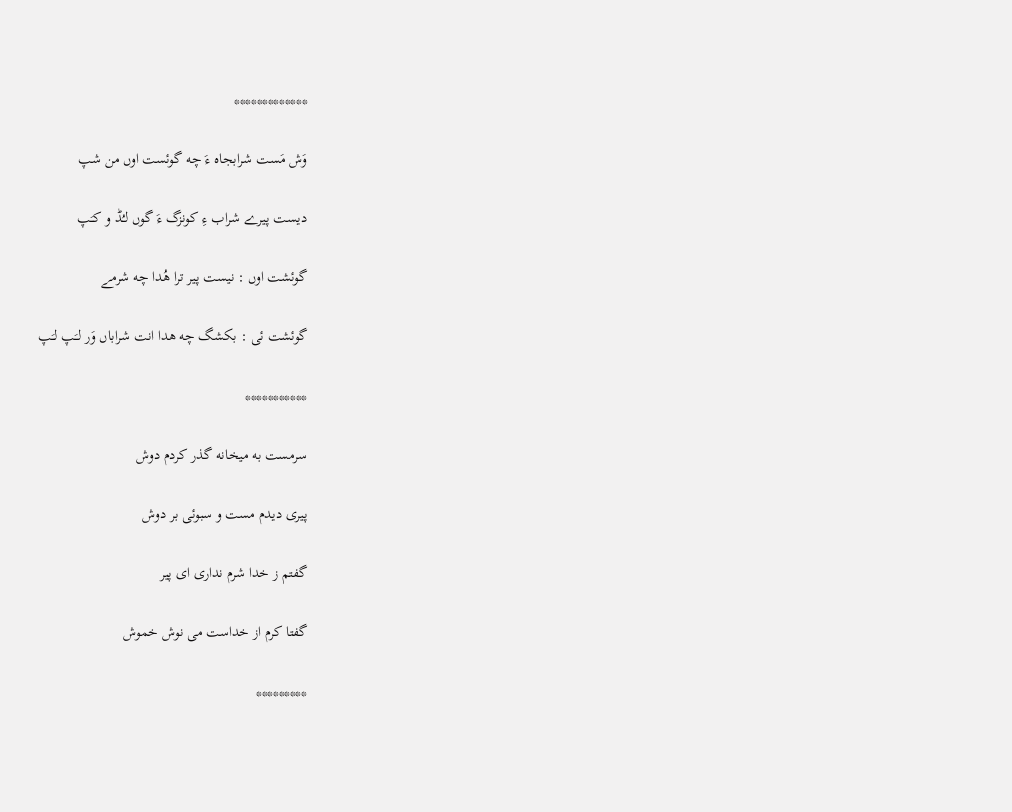*************

وَش مَست شرابجاه ءَ چه گوئست اوں من شپ

دیست پیرے شراب ءِ کونزگ ءَ گوں لـُڈ و کـَپ

گوئشت اوں : نیست پیر ترا هُدا چه شرمے

گوئشت ئی : بکشگ چه هدا انت شراباں وَر لـَپ لـَپ

***********

سرمست به میخانه گذر کردم دوش

پیری دیدم مست و سبوئی بر دوش

گفتم ز خدا شرم نداری ای پیر

گفتا کرم از خداست می نوش خموش

*********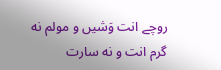روچے انت وَشیں و مولم نه گرم انت و نه سارت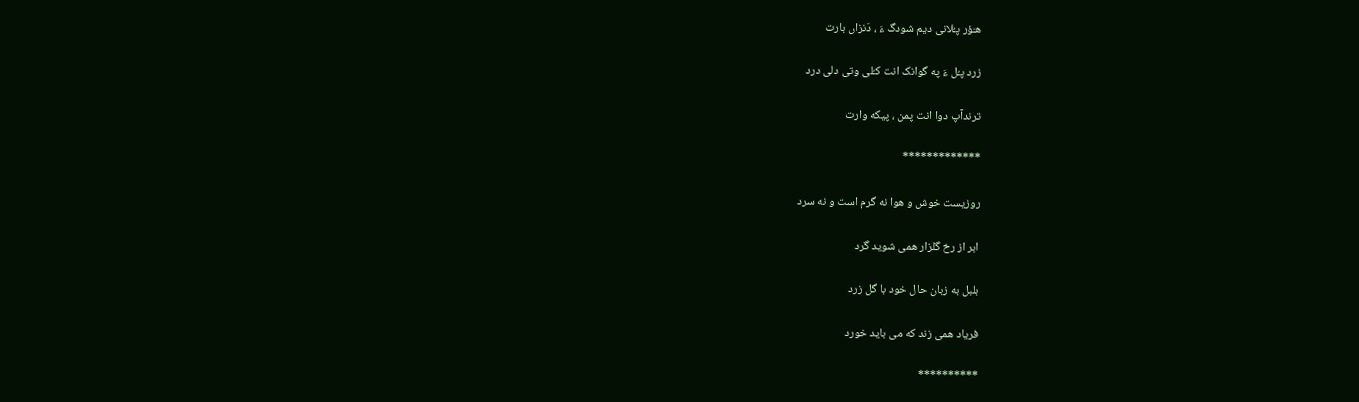هـَؤر پـُلانی دیم شودگ ءَ ، دَنزاں بارت

زرد پـُل ءَ په گوانک انت کـُلی وتی دلی درد

ترندآپ دوا انت پمن ، پیکه وارت

*************

روزیست خوش و هوا نه گرم است و نه سرد

ابر از رخ گلزار همی شوید گرد

بلبل به زبان حال خود با گل زرد

فریاد همی زند که می باید خورد

**********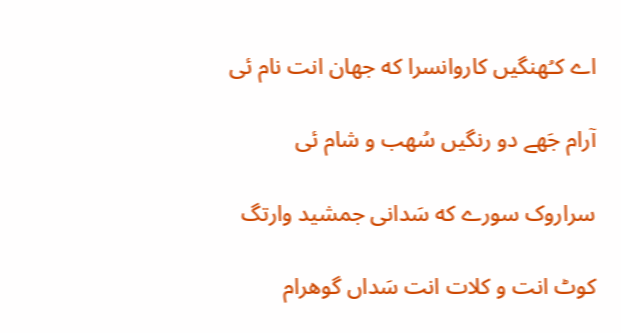اے کـُهنگیں کاروانسرا که جهان انت نام ئی

آرام جَهے دو رنگیں سُهب و شام ئی

سراروک سورے که سَدانی جمشید وارتگ

کوٹ انت و کلات انت سَداں گوهرام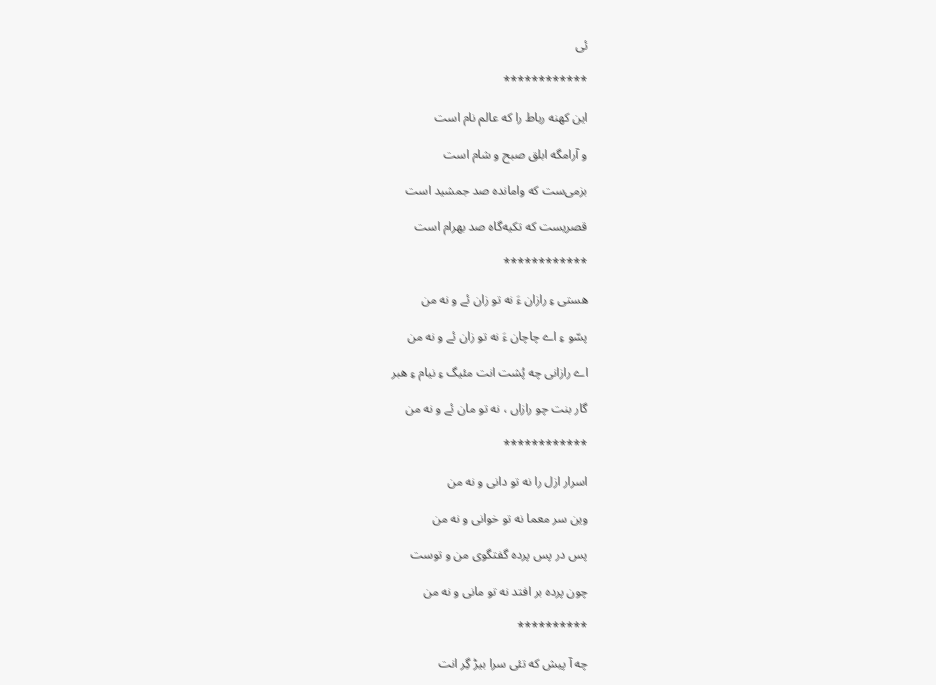ئی

************

این کهنه رباط را که عالم نام است

و آرامگه ابلق صبح و شام است

بزمی‌ست که وامانده صد جمشید است

قصریست که تکیه‌گاه صد بهرام است

************

هستی ءِ رازان ءَ نه تو زان ئے و نه من

پسّو ءِ اے چاچان ءَ نه تو زان ئے و نه من

اے رازانی چه پُشت انت مئیگ ءِ نیام ءِ هبر

گار بنت چو رازاں ، نه تو مان ئے و نه من

************

اسرار ازل را نه تو دانی و نه من

وین سر معما نه تو خوانی و نه من

پس در پس پرده گفتگوی من و توست

چون پرده بر افتد نه تو مانی و نه من

**********

چه آ پیش که تئی سرا بیڑ گِر انت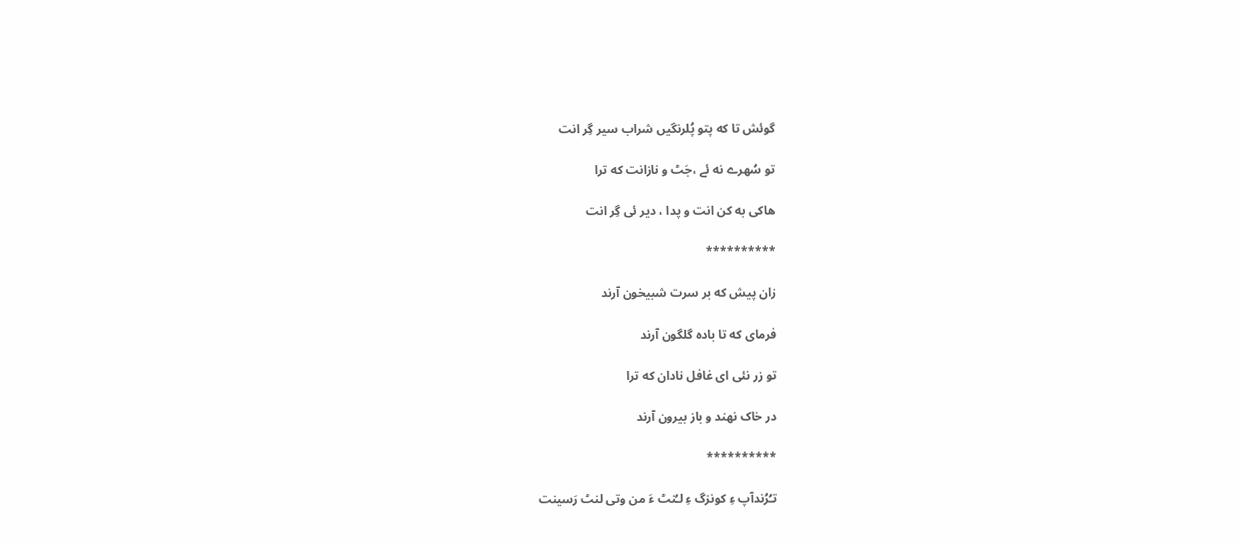گوئش تا که پتو پُلرنگیں شراب سیر گِر انت

تو سُهرے نه ئے ،جَٹ و نازانت که ترا

هاکی به کن انت و پدا ، دیر ئی گِر انت

**********

زان پیش که بر سرت شبیخون آرند

فرمای که تا باده گلگون آرند

تو زر نئی ای غافل نادان که ترا

در خاک نهند و باز بیرون آرند

**********

تـُرُندآپ ءِ کونزگ ءِ لـُنٹ ءَ من وتی لنٹ رَسینت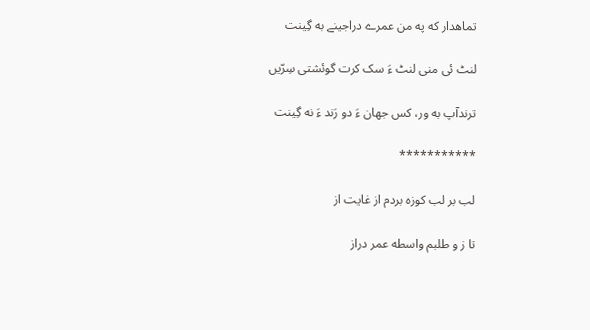تماهدار که په من عمرے دراجینے به گِینت

لنٹ ئی منی لنٹ ءَ سک کرت گوئشتی سِرّیں

ترندآپ به ور، کس جهان ءَ دو رَند ءَ نه گِینت

***********

لب بر لب کوزه بردم از غایت از

تا ز و طلبم واسطه عمر دراز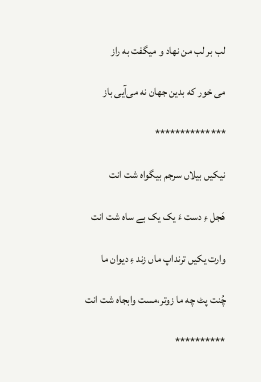لب بر لب من نهاد و میگفت به راز

می‌ خور که بدین جهان نه می‌‌آیی باز

**************

نیکیں بیلاں سرجم بیگواه شت انت

هَجل ءِ دست ءَ یک یک بے ساه شت انت

وارت یکیں ترنداپ ماں زند ءِ دیوان ما

چُنت پٹ چه ما زوتر،مست وابجاه شت انت

**********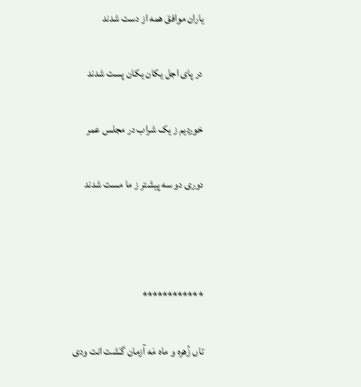یاران موافق همه از دست شدند

در پای اجل یکان یکان پست شدند

خوردیم ز یک شراب در مجلس عمر

دوری دو سه پیشتر ز ما مست شدند



************

تاں زُهره و ماه مَه آزمان گـَشت انت ودی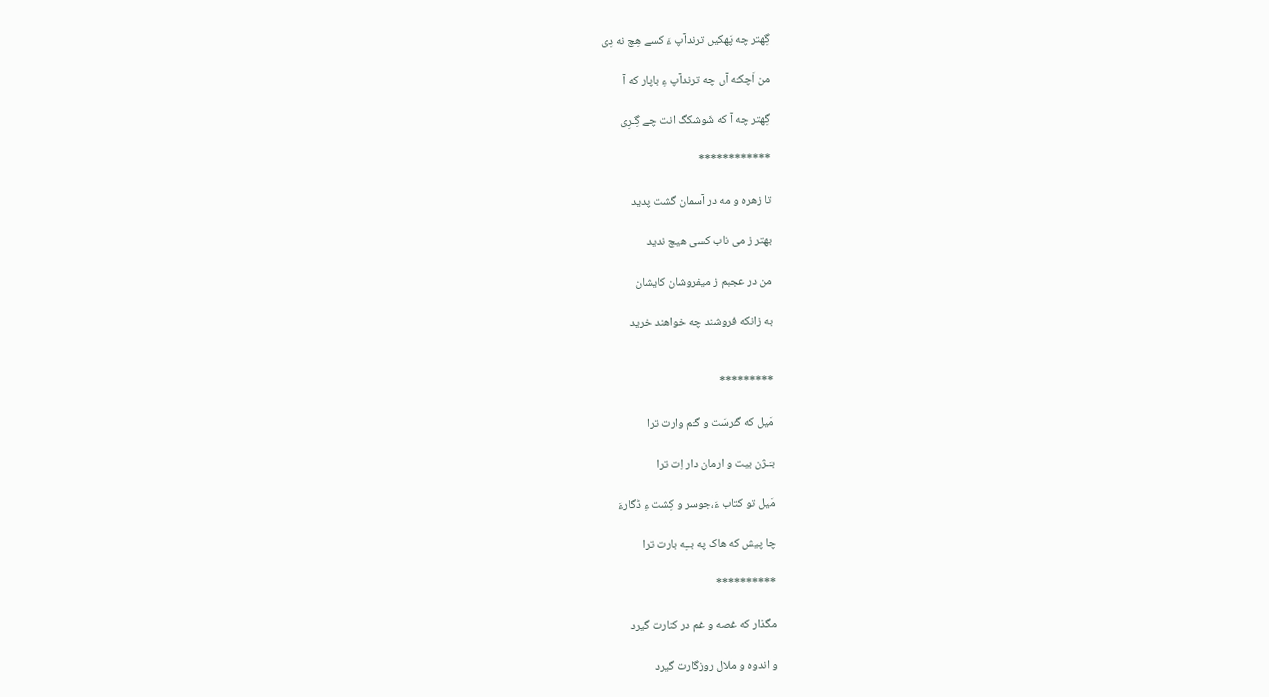گِهتر چه پَهکیں ترندآپ ءَ کسے هِچ نه دِی

من اَچکـّه آں چه ترندآپ ءِ باپار که آ

گِهتر چه آ که شَوشکگ انت چے گِـرِی

************

تا زهره و مه در آسمان گشت پدید

بهتر ز می ناب کسی هیچ ندید

من در عجبم ز میفروشان کایشان

به زانکه فروشند چه خواهند خرید


*********

مَیل که گـُرسَت و گـَم وارت ترا

بـَـژن بیت و ارمان دار اِت ترا

مَیل تو کتاب ءَ،جوسر و کِشت ءِ ڈگارءَ

چا پیش که هاک په بــِه بارت ترا

**********

مگذار که غصه و غم در کنارت گیرد

و اندوه و ملال روزگارت گیرد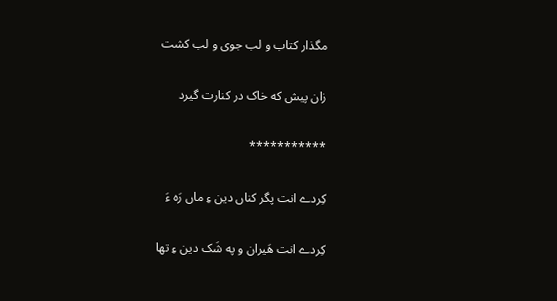مگذار کتاب و لب جوی و لب کشت

زان پیش که خاک در کنارت گیرد

***********

کِردے انت پگر کناں دین ءِ ماں رَه ءَ

کِردے انت هَیران و په شَک دین ءِ تها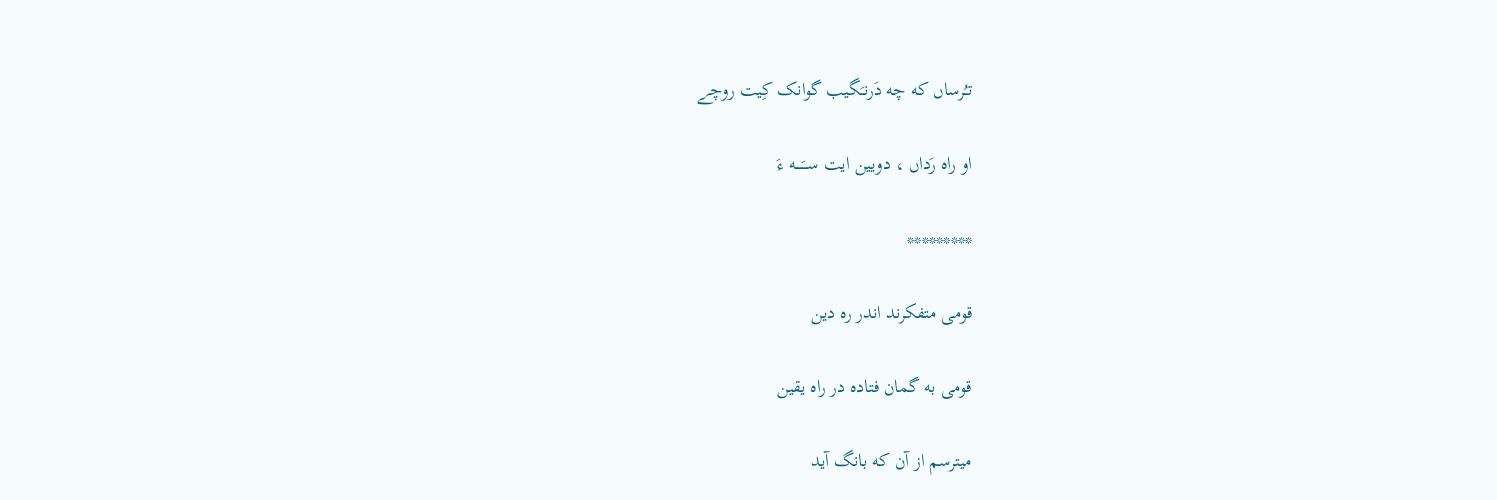تـُرساں که چه دَرنـَگیب گوانک کِیت روچے

او راه رَداں ، دویین ایت ســَــــه ءَ

*********

قومی متفکرند اندر ره دین

قومی به گمان فتاده در راه یقین

میترسم از آن که بانگ آید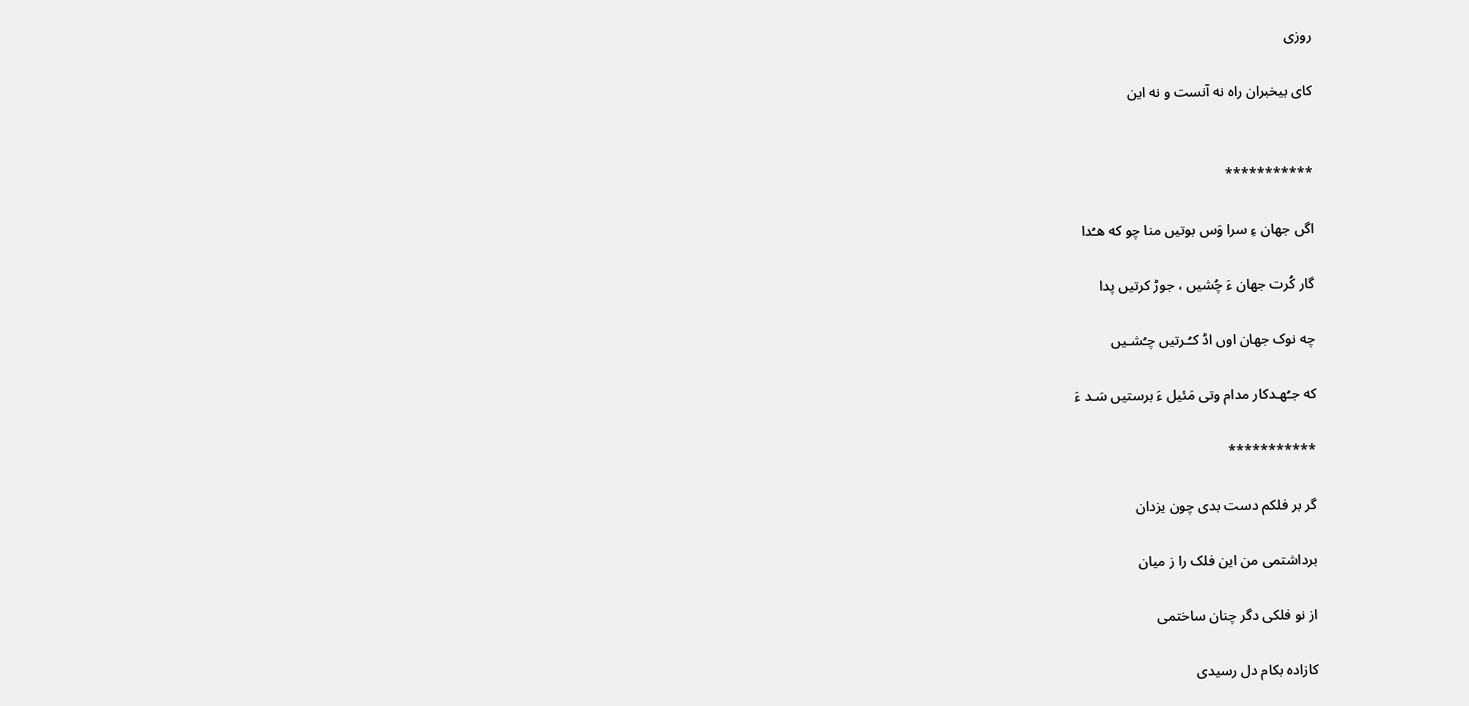روزی

کای بیخبران راه نه آنست و نه این


***********

اگں جهان ءِ سرا وَس بوتیں منا چو که هـُدا

گار کُرت جهان ءَ چُشیں ، جوڑ کرتیں پدا

چه نوک جهان اوں اڈ کـُـرتیں چـُشـیں

که جـُهـدکار مدام وتی مَئیل ءَ برستیں سَـد ءَ

***********

گر بر فلکم دست بدی چون یزدان

برداشتمی من این فلک را ز میان

از نو فلکی دگر چنان ساختمی

کازاده بکام دل رسیدی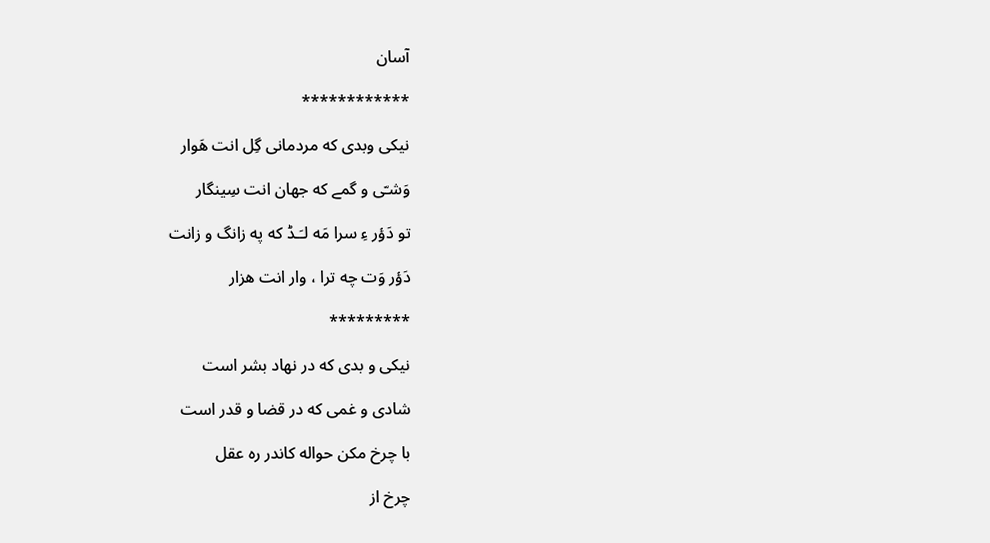آسان

************

نیکی وبدی که مردمانی گِل انت هَوار

وَشـّی و گمے که جهان انت سِینگار

تو دَؤر ءِ سرا مَه لـَـڈ که په زانگ و زانت

دَؤر وَت چه ترا ، وار انت هزار

*********

نیکی و بدی که در نهاد بشر است

شادی و غمی که در قضا و قدر است

با چرخ مکن حواله کاندر ره عقل

چرخ از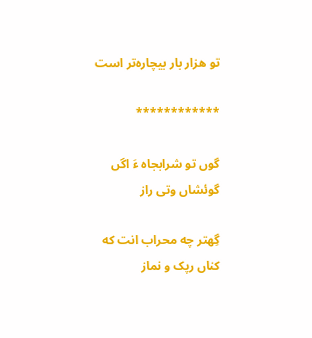تو هزار بار بیچاره‌تر است

************

گوں تو شرابجاه ءَ اگں گوئشاں وتی راز

گِهتر چه محراب انت که کناں رپک و نماز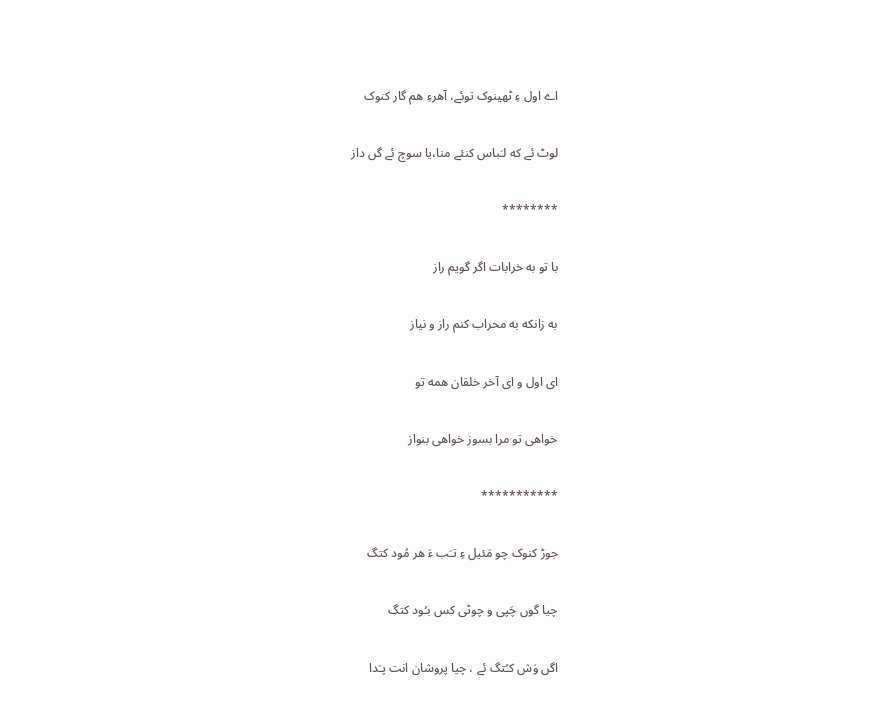اے اول ءِ ٹهینوک توئے، آهرءِ هم گار کنوک

لوٹ ئے که لـَباس کنئے منا،یا سوچ ئے گں داز

********

با تو به خرابات اگر گویم راز

به زانکه به محراب کنم راز و نیاز

ای اول و ای آخر خلقان همه تو

خواهی تو مرا بسوز خواهی بنواز

***********

جوڑ کنوک چو مَئیل ءِ تـَب ءَ هر مُود کتگ

چیا گوں چَپی و چوٹی کس بـُود کتگ

اگں وَش کـُتگ ئے ، چیا پروشان انت پـَدا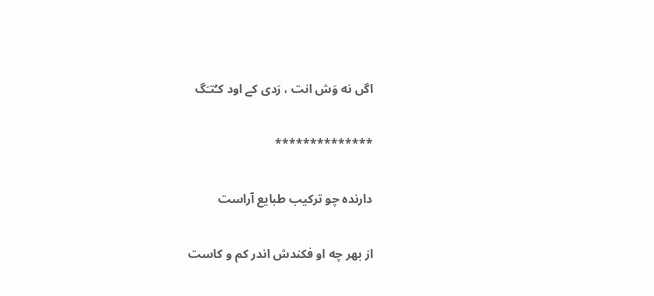اگں نه وَش انت ، رَدی کے اود کـُتـَگ

**************

دارنده چو ترکیب طبایع آراست

از بهر چه او فکندش اندر کم و کاست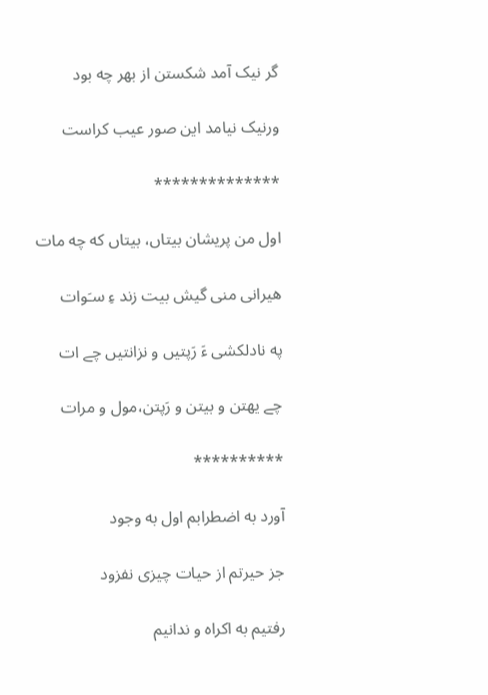گر نیک آمد شکستن از بهر چه بود

ورنیک نیامد این صور عیب کراست

**************

اول من پریشان بیتاں، بیتاں که چه مات

هیرانی منی گیش بیت زند ءِ سـَوات

په نادلکشی ءَ رَپتیں و نزانتیں چے ات

چے یهتن و بیتن و رَپتن،مول و مرات

**********

آورد به اضطرابم اول به وجود

جز حیرتم از حیات چیزی نفزود

رفتیم به اکراه و ندانیم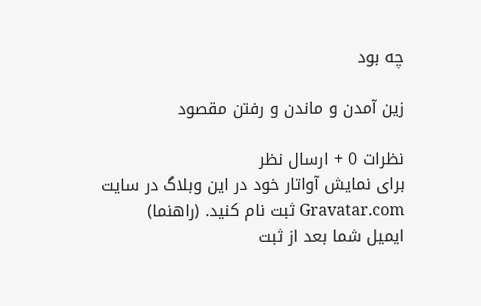چه بود

زین آمدن و ماندن و رفتن مقصود

نظرات 0 + ارسال نظر
برای نمایش آواتار خود در این وبلاگ در سایت Gravatar.com ثبت نام کنید. (راهنما)
ایمیل شما بعد از ثبت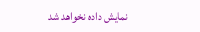نمایش داده نخواهد شد